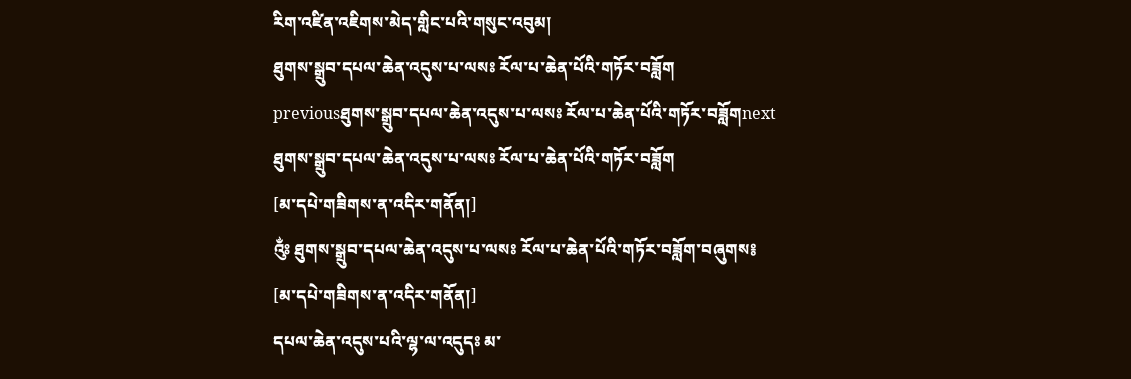རིག་འཛིན་འཇིགས་མེད་གླིང་པའི་གསུང་འབུམ།
ཐུགས་སྒྲུབ་དཔལ་ཆེན་འདུས་པ་ལསཿ རོལ་པ་ཆེན་པོའི་གཏོར་བཟློག
previousཐུགས་སྒྲུབ་དཔལ་ཆེན་འདུས་པ་ལསཿ རོལ་པ་ཆེན་པོའི་གཏོར་བཟློགnext
ཐུགས་སྒྲུབ་དཔལ་ཆེན་འདུས་པ་ལསཿ རོལ་པ་ཆེན་པོའི་གཏོར་བཟློག
[མ་དཔེ་གཟིགས་ན་འདིར་གནོན།]
༂ ཐུགས་སྒྲུབ་དཔལ་ཆེན་འདུས་པ་ལསཿ རོལ་པ་ཆེན་པོའི་གཏོར་བཟློག་བཞུགས༔
[མ་དཔེ་གཟིགས་ན་འདིར་གནོན།]
དཔལ་ཆེན་འདུས་པའི་ལྷ་ལ་འདུདཿ མ་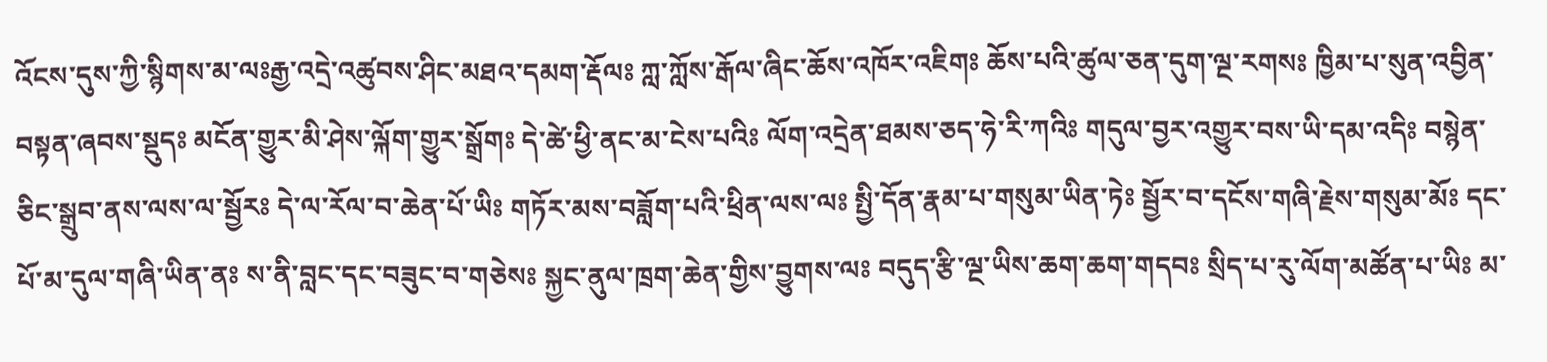འོངས་དུས་ཀྱི་སྙིགས་མ་ལཿརྒྱ་འདྲེ་འཚུབས་ཤིང་མཐའ་དམག་རྡོལཿ ཀླ་ཀློས་རྒོལ་ཞིང་ཆོས་འཁོར་འཇིགཿ ཆོས་པའི་ཚུལ་ཅན་དུག་ལྔ་རགསཿ ཁྱིམ་པ་སུན་འབྱིན་བསྟན་ཞབས་སྡུདཿ མངོན་གྱུར་མི་ཤེས་ལྐོག་གྱུར་སྒྲོགཿ དེ་ཚེ་ཕྱི་ནང་མ་ངེས་པའིཿ ལོག་འདྲེན་ཐམས་ཅད་ཧེ་རི་ཀའིཿ གདུལ་བྱར་འགྱུར་བས་ཡི་དམ་འདིཿ བསྙེན་ཅིང་སྒྲུབ་ནས་ལས་ལ་སྦྱོརཿ དེ་ལ་རོལ་བ་ཆེན་པོ་ཡིཿ གཏོར་མས་བཟློག་པའི་ཕྲིན་ལས་ལཿ སྤྱི་དོན་རྣམ་པ་གསུམ་ཡིན་ཏེཿ སྦྱོར་བ་དངོས་གཞི་རྗེས་གསུམ་མོཿ དང་པོ་མ་དུལ་གཞི་ཡིན་ནཿ ས་ནི་བླང་དང་བཟུང་བ་གཅེསཿ སྐྱང་ནུལ་ཁྲག་ཆེན་གྱིས་བྱུགས་ལཿ བདུད་རྩི་ལྔ་ཡིས་ཆག་ཆག་གདབཿ སྲིད་པ་རུ་ལོག་མཚོན་པ་ཡིཿ མ་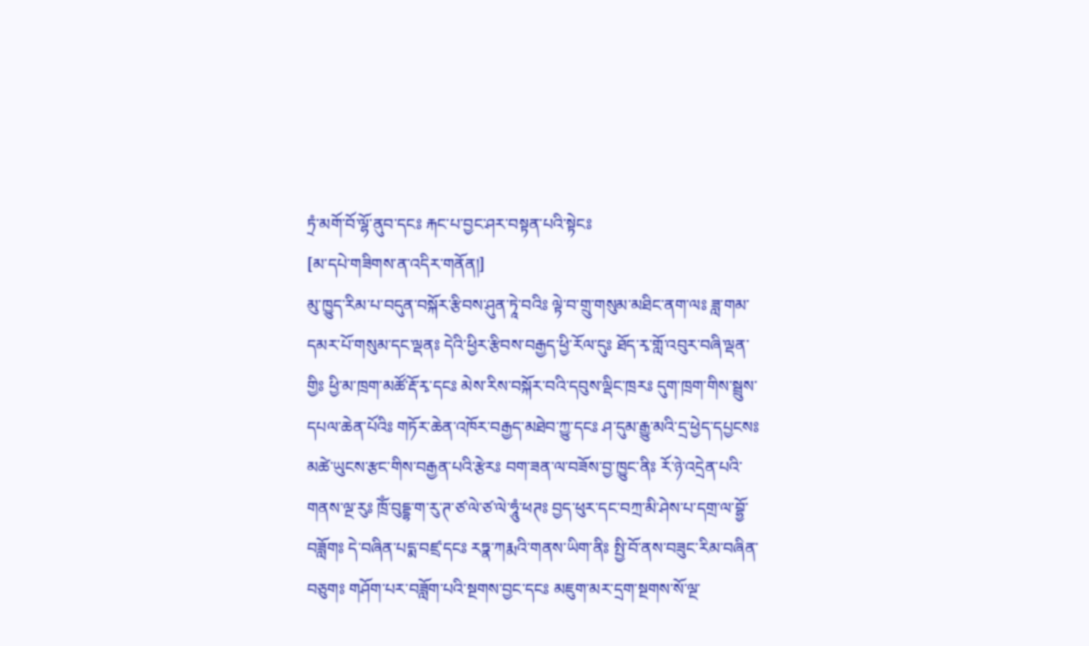ཏྲཾ་མགོ་བོ་ལྷོ་ནུབ་དངཿ རྐང་པ་བྱང་ཤར་བསྟན་པའི་སྟེངཿ
[མ་དཔེ་གཟིགས་ན་འདིར་གནོན།]
མུ་ཁྱུད་རིམ་པ་བདུན་བསྐོར་རྩིབས་ཤུན་ཏཱེ་བའིཿ ལྟེ་བ་གྲུ་གསུམ་མཐིང་ནག་ལཿ ཟླ་གམ་དམར་པོ་གསུམ་དང་ལྡནཿ དེའི་ཕྱིར་རྩིབས་བརྒྱད་ཕྱི་རོལ་དུཿ ཐོད་རྭ་གློ་འབུར་བཞི་ལྡན་གྱིཿ ཕྱི་མ་ཁྲག་མཚོ་རྡོ་རྭ་དངཿ མེས་རིས་བསྐོར་བའི་དབུས་ལྡིང་ཁྲརཿ དུག་ཁྲག་གིས་སྦྲུས་དཔལ་ཆེན་པོའིཿ གཏོར་ཆེན་འཁོར་བརྒྱད་མཐེབ་ཀྱུ་དངཿ ཤ་དུམ་རྒྱུ་མའི་དྲ་ཕྱེད་དཔྱངསཿ མཚེ་ཡུངས་རྩང་གིས་བརྒྱན་པའི་རྩེརཿ བག་ཟན་ལ་བཟོས་བྱ་ཁྱུང་ནིཿ རོ་ཉེ་འདྲེན་པའི་གནས་ལྔ་རུཿ ཁྲོཾ་བུདྡྷ་ག་རུ་ཊ་ཙ་ལེ་ཙ་ལེ་ཧཱུཾ་ཕཊཿ བྱད་ཕུར་དང་བཀྲ་མི་ཤེས་པ་དགྲ་ལ་བྷྱོ་བཟློགཿ དེ་བཞིན་པདྨ་བཛྲ་དངཿ རཏྣ་ཀརྨའི་གནས་ཡིག་ནིཿ སྤྱི་བོ་ནས་བཟུང་རིམ་བཞིན་བཅུགཿ གཤོག་པར་བཟློག་པའི་སྔགས་བྱང་དངཿ མཇུག་མར་དྲག་སྔགས་སོ་ལྔ་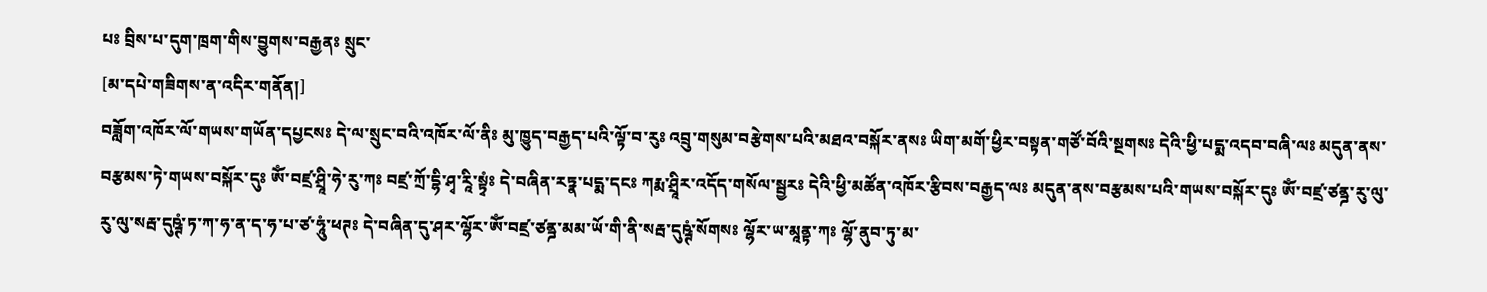པཿ བྲིས་པ་དུག་ཁྲག་གིས་བྱུགས་བརྒྱནཿ སྲུང་
[མ་དཔེ་གཟིགས་ན་འདིར་གནོན།]
བཟློག་འཁོར་ལོ་གཡས་གཡོན་དཔྱངསཿ དེ་ལ་སྲུང་བའི་འཁོར་ལོ་ནིཿ མུ་ཁྱུད་བརྒྱད་པའི་ལྟོ་བ་རུཿ འབྲུ་གསུམ་བརྩེགས་པའི་མཐའ་བསྐོར་ནསཿ ཡིག་མགོ་ཕྱིར་བསྟན་གཙོ་བོའི་སྔགསཿ དེའི་ཕྱི་པདྨ་འདབ་བཞི་ལཿ མདུན་ནས་བརྩམས་ཏེ་གཡས་བསྐོར་དུཿ ཨོཾ་བཛྲ་ཤྲཱི་ཧེ་རུ་ཀཿ བཛྲ་ཀྲོ་དྷི་ཤྭ་རཱི་སྟྭཾཿ དེ་བཞིན་རཏྣ་པདྨ་དངཿ ཀརྨ་ཤྲཱིར་འདོད་གསོལ་སྦྱརཿ དེའི་ཕྱི་མཚོན་འཁོར་རྩིབས་བརྒྱད་ལཿ མདུན་ནས་བརྩམས་པའི་གཡས་བསྐོར་དུཿ ཨོཾ་བཛྲ་ཙནྜ་རུ་ལུ་རུ་ལུ་སརྦ་དུཥྚཾ་ཏ་ཀ་ཧ་ན་ད་ཧ་པ་ཙ་ཧཱུཾ་ཕཊཿ དེ་བཞིན་དུ་ཤར་ལྷོར་ཨོཾ་བཛྲ་ཙནྜ་མམ་ཡོ་གི་ནི་སརྦ་དུཥྚཾ་སོགསཿ ལྷོར་ཡ་མཱནྟ་ཀཿ ལྷོ་ནུབ་ཏུ་མ་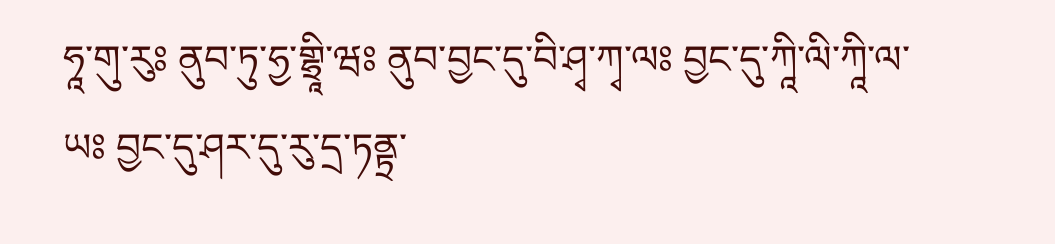ཧཱ་གུ་རུཿ ནུབ་ཏུ་ཧྱ་གྷྲཱི་ཝཿ ནུབ་བྱང་དུ་བི་ཤྭ་ཀྭ་ལཿ བྱང་དུ་ཀཱི་ལི་ཀཱི་ལ་ཡཿ བྱང་དུ་ཤར་དུ་རུ་དྲ་ཏནྟྲ་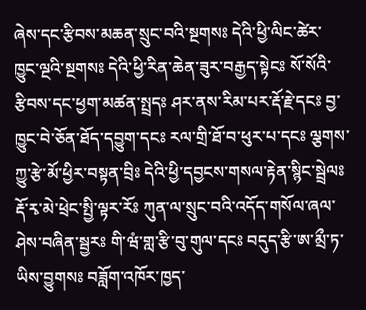ཞེས་དང་རྩིབས་མཆན་སྲུང་བའི་སྔགསཿ དེའི་ཕྱི་ལིང་ཚེར་ཁྱུང་ལྔའི་སྔགསཿ དེའི་ཕྱི་རིན་ཆེན་ཟུར་བརྒྱད་སྟེངཿ སོ་སོའི་རྩིབས་དང་ཕྱག་མཚན་སྤྲདཿ ཤར་ནས་རིམ་པར་རྡོ་རྗེ་དངཿ བྱ་ཁྱུང་བེ་ཅོན་ཐོད་དབྱུག་དངཿ རལ་གྲི་ཐོ་བ་ཕུར་པ་དངཿ ལྕགས་ཀྱུ་རྩེ་མོ་ཕྱིར་བསྟན་བྲིཿ དེའི་ཕྱི་དབྱངས་གསལ་རྟེན་སྙིང་སྦྲེལཿ རྡོ་རྭ་མེ་ཕྲེང་སྤྱི་ལྟར་རོཿ ཀུན་ལ་སྲུང་བའི་འདོད་གསོལ་ཞལ་ཤེས་བཞིན་སྦྱརཿ གི་ཝཾ་གླ་རྩི་བུ་གུལ་དངཿ བདུད་རྩི་ཨ་མྲྀ་ཏ་ཡིས་བྱུགསཿ བཟློག་འཁོར་ཁྱད་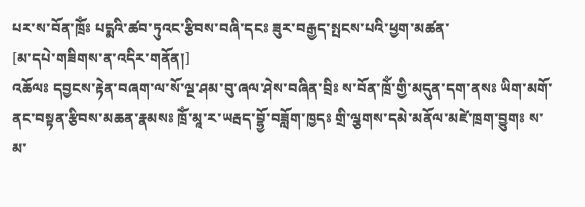པར་ས་བོན་ཁྲོཾཿ པདྨའི་ཚབ་ཏུའང་རྩིབས་བཞི་དངཿ ཟུར་བརྒྱད་སྤངས་པའི་ཕྱག་མཚན་
[མ་དཔེ་གཟིགས་ན་འདིར་གནོན།]
འཆོལཿ དབྱངས་རྟེན་བཞག་ལ་སོ་ལྔ་ཤམ་བུ་ཞལ་ཤེས་བཞིན་བྲིཿ ས་བོན་ཁྲོཾ་གྱི་མདུན་དག་ནསཿ ཡིག་མགོ་ནང་བསྟན་རྩིབས་མཆན་རྣམསཿ ཁྲོཾ་མཱ་ར་ཡརྦད་བྷྱོ་བཟློག་ཁྱདཿ གྲི་ལྕགས་དམེ་མནོལ་མཛེ་ཁྲག་བྱུགཿ ས་མ་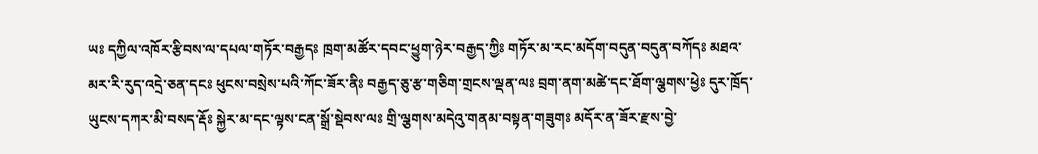ཡཿ དཀྱིལ་འཁོར་རྩིབས་ལ་དཔལ་གཏོར་བརྒྱདཿ ཁྲག་མཚོར་དབང་ཕྱུག་ཉེར་བརྒྱད་ཀྱིཿ གཏོར་མ་རང་མདོག་བདུན་བདུན་བཀོདཿ མཐའ་མར་རི་རུད་འདྲེ་ཅན་དངཿ ཕུངས་བསྲེས་པའི་ཀོང་ཟོར་ནིཿ བརྒྱད་ཅུ་རྩ་གཅིག་གྲངས་ལྡན་ལཿ བྲག་ནག་མཚེ་དང་ཐོག་ལྕགས་ཕྱེཿ དུར་ཁྲོད་ཡུངས་དཀར་མི་བསད་རྡོཿ སྐྱེར་མ་དང་ལྟས་ངན་སྒྲོ་སྡེབས་ལཿ གྲི་ལྕགས་མདེའུ་གནམ་བསྟན་གཟུགཿ མདོར་ན་ཟོར་རྫས་བྱེ་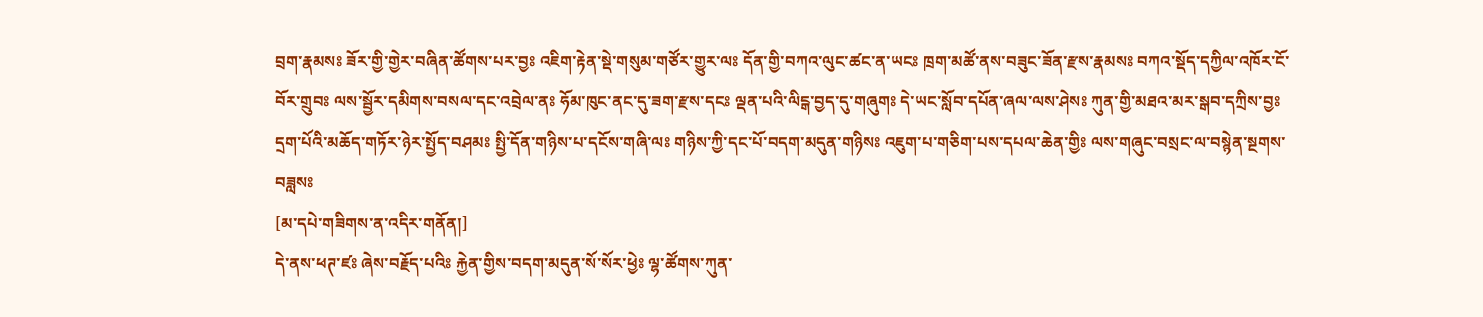བྲག་རྣམསཿ ཟོར་གྱི་གྱེར་བཞིན་ཚོགས་པར་བྱཿ འཇིག་རྟེན་སྡེ་གསུམ་གཙོར་གྱུར་ལཿ དོན་གྱི་བཀའ་ལུང་ཚང་ན་ཡངཿ ཁྲག་མཚོ་ནས་བཟུང་ཟོན་རྫས་རྣམསཿ བཀའ་སྡོད་དཀྱིལ་འཁོར་ངོ་བོར་གྲུབཿ ལས་སྦྱོར་དམིགས་བསལ་དང་འབྲེལ་ནཿ ཧོམ་ཁུང་ནང་དུ་ཟག་རྫས་དངཿ ལྡན་པའི་ལིངྒ་བྱད་དུ་གཞུགཿ དེ་ཡང་སློབ་དཔོན་ཞལ་ལས་ཤེསཿ ཀུན་གྱི་མཐའ་མར་སྒབ་དཀྲིས་བྱཿ དྲག་པོའི་མཆོད་གཏོར་ཉེར་སྤྱོད་བཤམཿ སྤྱི་དོན་གཉིས་པ་དངོས་གཞི་ལཿ གཉིས་ཀྱི་དང་པོ་བདག་མདུན་གཉིསཿ འཇུག་པ་གཅིག་པས་དཔལ་ཆེན་གྱིཿ ལས་གཞུང་བསྲང་ལ་བསྙེན་སྔགས་བཟླསཿ
[མ་དཔེ་གཟིགས་ན་འདིར་གནོན།]
དེ་ནས་ཕཊ་ཛཿ ཞེས་བརྗོད་པའིཿ རྐྱེན་གྱིས་བདག་མདུན་སོ་སོར་ཕྱེཿ ལྷ་ཚོགས་ཀུན་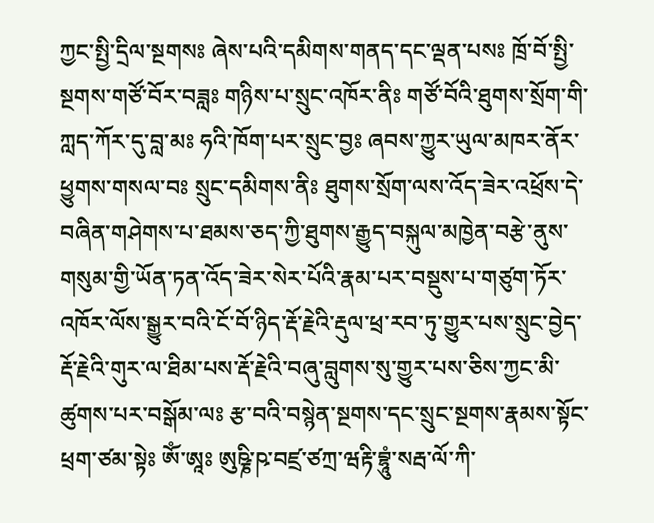ཀྱང་སྤྱི་དྲིལ་སྔགསཿ ཞེས་པའི་དམིགས་གནད་དང་ལྡན་པསཿ ཁྲོ་བོ་སྤྱི་སྔགས་གཙོ་བོར་བཟླཿ གཉིས་པ་སྲུང་འཁོར་ནིཿ གཙོ་བོའི་ཐུགས་སྲོག་གི་ཀླད་ཀོར་དུ་བླ་མཿ ཧའི་ཁོག་པར་སྲུང་བྱཿ ཞབས་ཀྱུར་ཡུལ་མཁར་ནོར་ཕྱུགས་གསལ་བཿ སྲུང་དམིགས་ནིཿ ཐུགས་སྲོག་ལས་འོད་ཟེར་འཕྲོས་དེ་བཞིན་གཤེགས་པ་ཐམས་ཅད་ཀྱི་ཐུགས་རྒྱུད་བསྐུལ་མཁྱེན་བརྩེ་ནུས་གསུམ་གྱི་ཡོན་ཏན་འོད་ཟེར་སེར་པོའི་རྣམ་པར་བསྡུས་པ་གཙུག་ཏོར་འཁོར་ལོས་སྒྱུར་བའི་ངོ་བོ་ཉིད་རྡོ་རྗེའི་རྡུལ་ཕྲ་རབ་ཏུ་གྱུར་པས་སྲུང་བྱེད་རྡོ་རྗེའི་གུར་ལ་ཐིམ་པས་རྡོ་རྗེའི་བཞུ་བླུགས་སུ་གྱུར་པས་ཅིས་ཀྱང་མི་ཚུགས་པར་བསྒོམ་ལཿ རྩ་བའི་བསྙེན་སྔགས་དང་སྲུང་སྔགས་རྣམས་སྟོང་ཕྲག་ཙམ་སྟེཿ ཨོཾ་ཨཱཿ ཨུཥྞི་ཥ་བཛྲ་ཙཀྲ་ཝརྟི་བྷཱུཾ་སརྦ་ལོ་ཀི་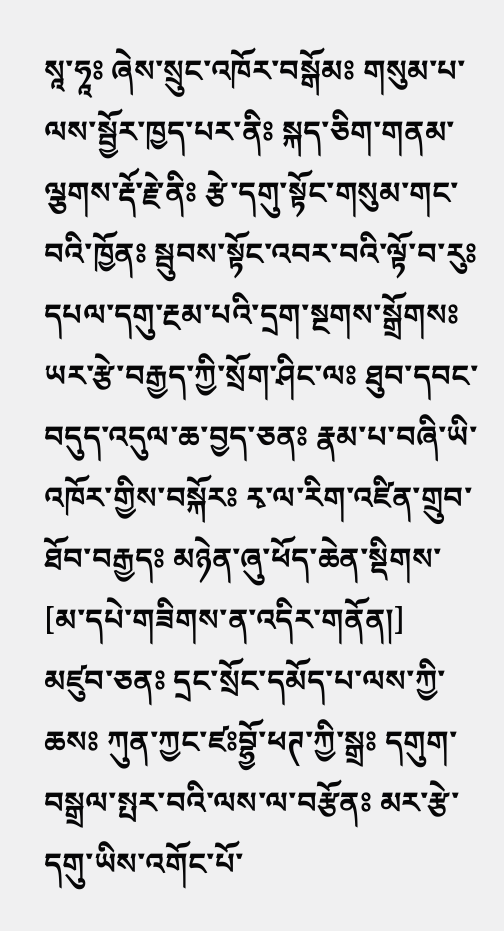སཱ་ཧཱཿ ཞེས་སྲུང་འཁོར་བསྒོམཿ གསུམ་པ་ལས་སྦྱོར་ཁྱད་པར་ནིཿ སྐད་ཅིག་གནམ་ལྕགས་རྡོ་རྗེ་ནིཿ རྩེ་དགུ་སྟོང་གསུམ་གང་བའི་ཁྱོནཿ སྦུབས་སྟོང་འབར་བའི་ལྟོ་བ་རུཿ དཔལ་དགུ་རྔམ་པའི་དྲག་སྔགས་སྒྲོགསཿ ཡར་རྩེ་བརྒྱད་ཀྱི་སྲོག་ཤིང་ལཿ ཐུབ་དབང་བདུད་འདུལ་ཆ་བྱད་ཅནཿ རྣམ་པ་བཞི་ཡི་འཁོར་གྱིས་བསྐོརཿ རྭ་ལ་རིག་འཛིན་གྲུབ་ཐོབ་བརྒྱདཿ མཉེན་ཞུ་ཕོད་ཆེན་སྡིགས་
[མ་དཔེ་གཟིགས་ན་འདིར་གནོན།]
མཛུབ་ཅནཿ དྲང་སྲོང་དམོད་པ་ལས་ཀྱི་ཆསཿ ཀུན་ཀྱང་ཛཿབྷྱོ་ཕཊ་ཀྱི་སྒྲཿ དགུག་བསྒྲལ་སྤར་བའི་ལས་ལ་བརྩོནཿ མར་རྩེ་དགུ་ཡིས་འགོང་པོ་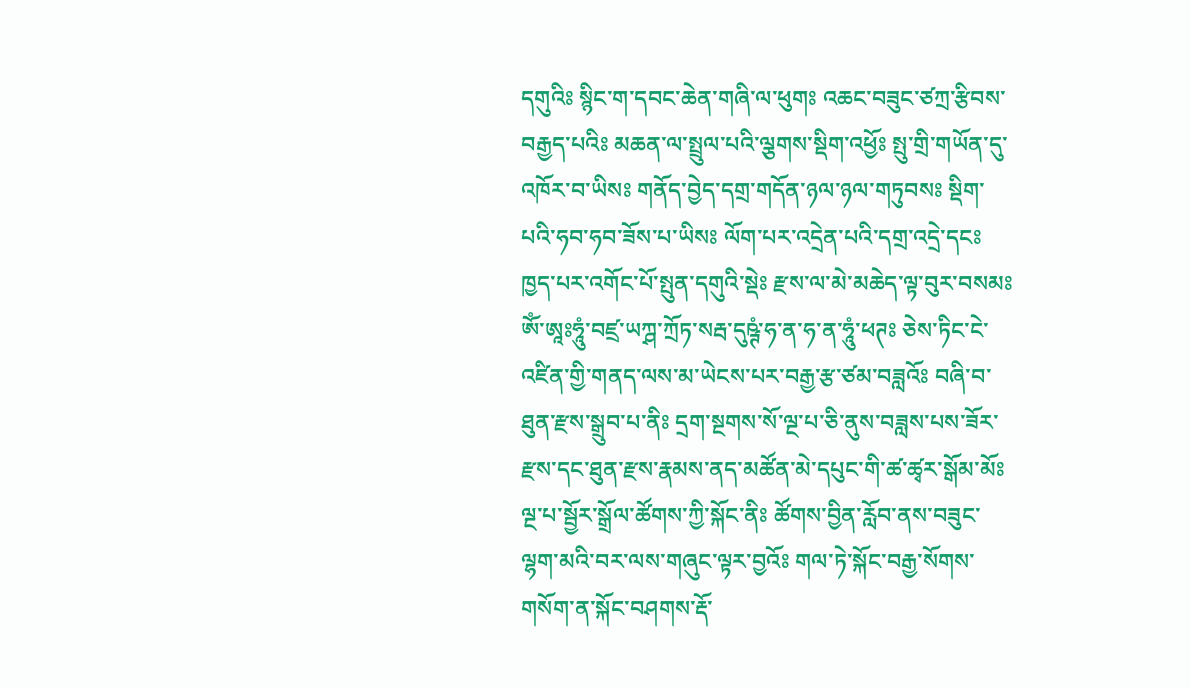དགུའིཿ སྙིང་ག་དབང་ཆེན་གཞི་ལ་ཕུགཿ འཆང་བཟུང་ཙཀྲ་རྩིབས་བརྒྱད་པའིཿ མཆན་ལ་སྤྲུལ་པའི་ལྕགས་སྡིག་འཕྱོཿ སྤུ་གྲི་གཡོན་དུ་འཁོར་བ་ཡིསཿ གནོད་བྱེད་དགྲ་གདོན་ཉལ་ཉལ་གཏུབསཿ སྡིག་པའི་ཧབ་ཧབ་ཟོས་པ་ཡིསཿ ལོག་པར་འདྲེན་པའི་དགྲ་འདྲེ་དངཿ ཁྱད་པར་འགོང་པོ་སྤུན་དགུའི་སྡེཿ རྫས་ལ་མེ་མཆེད་ལྟ་བུར་བསམཿ ཨོཾ་ཨཱཿཧཱུཾ་བཛྲ་ཡཀྴ་ཀྲོཏ་སརྦ་དུཥྚཾ་ཧ་ན་ཧ་ན་ཧཱུཾ་ཕཊཿ ཅེས་ཏིང་ངེ་འཛིན་གྱི་གནད་ལས་མ་ཡེངས་པར་བརྒྱ་རྩ་ཙམ་བཟླའོཿ བཞི་བ་ཐུན་རྫས་སྒྲུབ་པ་ནིཿ དྲག་སྔགས་སོ་ལྔ་པ་ཅི་ནུས་བཟླས་པས་ཟོར་རྫས་དང་ཐུན་རྫས་རྣམས་ནད་མཚོན་མེ་དཔུང་གི་ཚ་ཚྭར་སྒོམ་མོཿ ལྔ་པ་སྦྱོར་སྒྲོལ་ཚོགས་ཀྱི་སྐོང་ནིཿ ཚོགས་བྱིན་རློབ་ནས་བཟུང་ལྷག་མའི་བར་ལས་གཞུང་ལྟར་བྱའོཿ གལ་ཏེ་སྐོང་བརྒྱ་སོགས་གསོག་ན་སྐོང་བཤགས་རྡོ་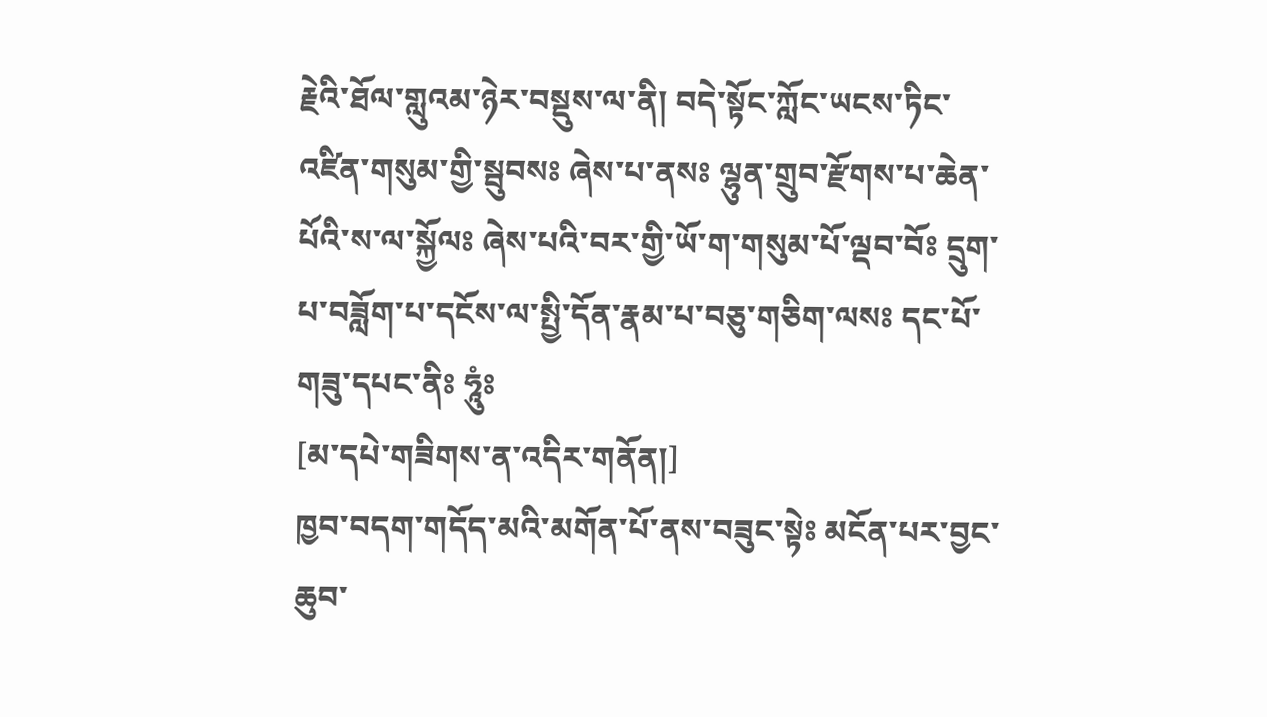རྗེའི་ཐོལ་གླུའམ་ཉེར་བསྡུས་ལ་ནི། བདེ་སྟོང་ཀློང་ཡངས་ཏིང་འཛིན་གསུམ་གྱི་སྦུབསཿ ཞེས་པ་ནསཿ ལྷུན་གྲུབ་རྫོགས་པ་ཆེན་པོའི་ས་ལ་སྐྱོལཿ ཞེས་པའི་བར་གྱི་ཡོ་ག་གསུམ་པོ་ལྡབ་བོཿ དྲུག་པ་བཟློག་པ་དངོས་ལ་སྤྱི་དོན་རྣམ་པ་བཅུ་གཅིག་ལསཿ དང་པོ་གཟུ་དཔང་ནིཿ ཧཱུཾཿ
[མ་དཔེ་གཟིགས་ན་འདིར་གནོན།]
ཁྱབ་བདག་གདོད་མའི་མགོན་པོ་ནས་བཟུང་སྟེཿ མངོན་པར་བྱང་ཆུབ་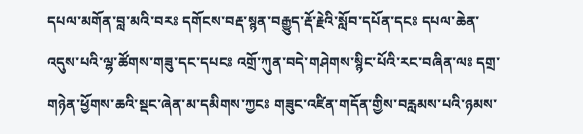དཔལ་མགོན་བླ་མའི་བརཿ དགོངས་བརྡ་སྙན་བརྒྱུད་རྡོ་རྗེའི་སློབ་དཔོན་དངཿ དཔལ་ཆེན་འདུས་པའི་ལྷ་ཚོགས་གཟུ་དང་དཔངཿ འགྲོ་ཀུན་བདེ་གཤེགས་སྙིང་པོའི་རང་བཞིན་ལཿ དགྲ་གཉེན་ཕྱོགས་ཆའི་སྡང་ཞེན་མ་དམིགས་ཀྱངཿ གཟུང་འཛིན་གདོན་གྱིས་བརླམས་པའི་ཉམས་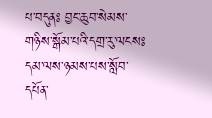པ་བདུནཿ བྱང་ཆུབ་སེམས་གཉིས་སྒོམ་པའི་དགྲ་རུ་ལངསཿ དམ་ལས་ཉམས་པས་སློབ་དཔོན་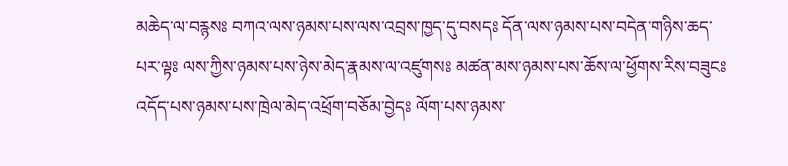མཆེད་ལ་བརྙསཿ བཀའ་ལས་ཉམས་པས་ལས་འབྲས་ཁྱད་དུ་བསདཿ དོན་ལས་ཉམས་པས་བདེན་གཉིས་ཆད་པར་ལྟཿ ལས་ཀྱིས་ཉམས་པས་ཉེས་མེད་རྣམས་ལ་འཛུགསཿ མཚན་མས་ཉམས་པས་ཆོས་ལ་ཕྱོགས་རིས་བཟུངཿ འདོད་པས་ཉམས་པས་ཁྲེལ་མེད་འཕྲོག་བཅོམ་བྱེདཿ ལོག་པས་ཉམས་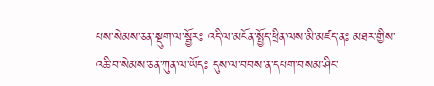པས་སེམས་ཅན་སྡུག་ལ་སྦྱོརཿ འདི་ལ་མངོན་སྤྱོད་ཕྲིན་ལས་མི་མཛད་ནཿ མཐར་གྱིས་འཆི་བ་སེམས་ཅན་ཀུན་ལ་ཡོདཿ དུས་ལ་བབས་ན་དཔག་བསམ་ཤིང་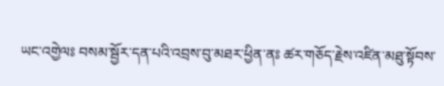ཡང་འགྱེལཿ བསམ་སྦྱོར་དན་པའི་འབྲས་བུ་མཐར་ཕྱིན་ནཿ ཚར་གཅོད་རྗེས་འཛིན་མཐུ་སྟོབས་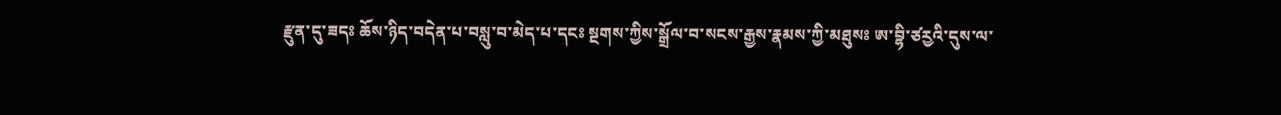རྫུན་དུ་ཟདཿ ཆོས་ཉིད་བདེན་པ་བསླུ་བ་མེད་པ་དངཿ སྔགས་ཀྱིས་སྒྲོལ་བ་སངས་རྒྱས་རྣམས་ཀྱི་མཐུསཿ ཨ་བྷི་ཙརྱའི་དུས་ལ་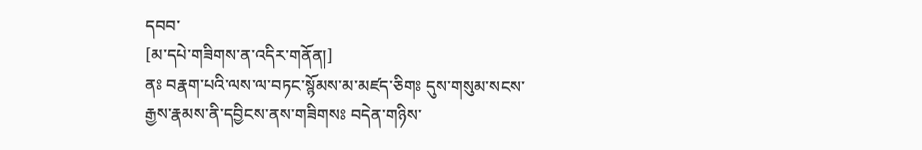དབབ་
[མ་དཔེ་གཟིགས་ན་འདིར་གནོན།]
ནཿ བརྣག་པའི་ལས་ལ་བཏང་སྙོམས་མ་མཛད་ཅིགཿ དུས་གསུམ་སངས་རྒྱས་རྣམས་ནི་དབྱིངས་ནས་གཟིགསཿ བདེན་གཉིས་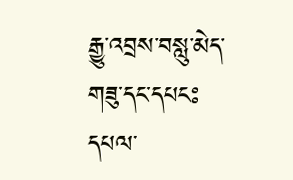རྒྱུ་འབྲས་བསླུ་མེད་གཟུ་དང་དཔངཿ དཔལ་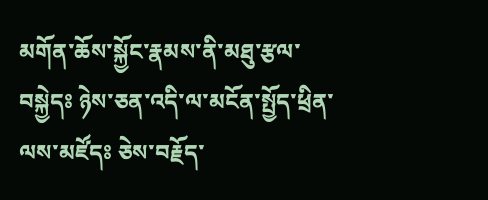མགོན་ཆོས་སྐྱོང་རྣམས་ནི་མཐུ་རྩལ་བསྐྱེདཿ ཉེས་ཅན་འདི་ལ་མངོན་སྤྱོད་ཕྲིན་ལས་མཛོདཿ ཅེས་བརྗོད་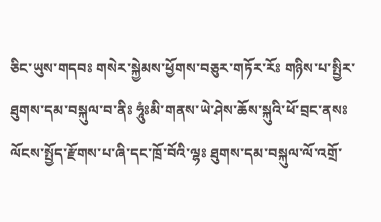ཅིང་ཡུས་གདབཿ གསེར་སྐྱེམས་ཕྱོགས་བཅུར་གཏོར་རོཿ གཉིས་པ་སྤྱིར་ཐུགས་དམ་བསྐུལ་བ་ནིཿ ཧཱུཾཿམི་གནས་ཡེ་ཤེས་ཆོས་སྐུའི་ཕོ་བྲང་ནསཿ ལོངས་སྤྱོད་རྫོགས་པ་ཞི་དང་ཁྲོ་བོའི་ལྷཿ ཐུགས་དམ་བསྐུལ་ལོ་འགྲོ་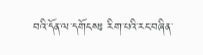བའི་དོན་ལ་དགོངསཿ རིག་པའི་རང་བཞིན་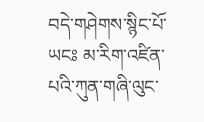བདེ་གཤེགས་སྙིང་པོ་ཡངཿ མ་རིག་འཛིན་པའི་ཀུན་གཞི་ལུང་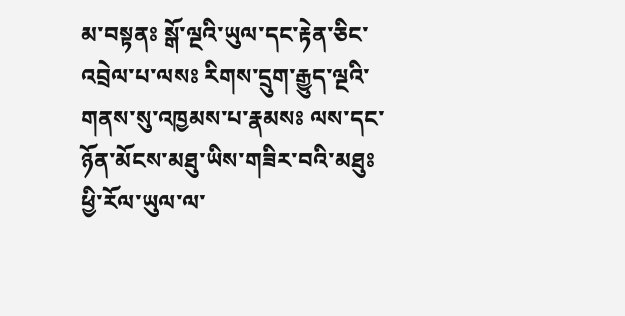མ་བསྟནཿ སྒོ་ལྔའི་ཡུལ་དང་རྟེན་ཅིང་འབྲེལ་པ་ལསཿ རིགས་དྲུག་རྒྱུད་ལྔའི་གནས་སུ་འཁྱམས་པ་རྣམསཿ ལས་དང་ཉོན་མོངས་མཐུ་ཡིས་གཟིར་བའི་མཐུཿ ཕྱི་རོལ་ཡུལ་ལ་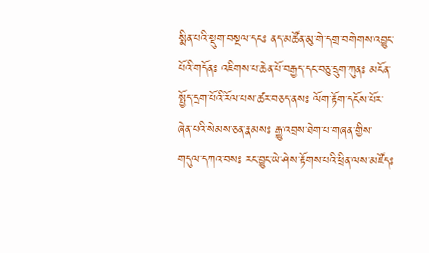སྨིན་པའི་སྡུག་བསྔལ་དངཿ ནད་མཚོན་མུ་གེ་དགྲ་བགེགས་འབྱུང་པོའི་གདོནཿ འཇིགས་པ་ཆེན་པོ་བརྒྱད་དང་བཅུ་དྲུག་ཀུནཿ མངོན་སྤྱོད་དྲག་པོའི་རོལ་པས་ཚར་བཅད་ནསཿ ལོག་རྟོག་དངོས་པོར་ཞེན་པའི་སེམས་ཅན་རྣམསཿ རྒྱུ་འབྲས་ཐེག་པ་གཞན་གྱིས་གདུལ་དཀའ་བསཿ རང་བྱུང་ཡེ་ཤེས་རྟོགས་པའི་ཕྲིན་ལས་མཛོདཿ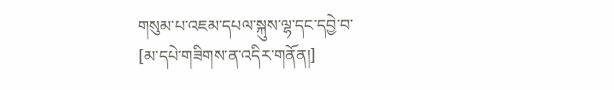གསུམ་པ་འཇམ་དཔལ་སྐུས་ལྷ་དང་དབྱེ་བ་
[མ་དཔེ་གཟིགས་ན་འདིར་གནོན།]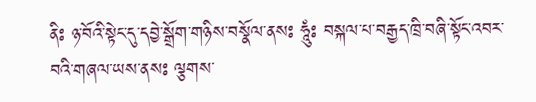ནིཿ ཉ་བོའི་སྟེང་དུ་དབྱེ་སྒྲོག་གཉིས་བསྣོལ་ནསཿ ཧཱུཾཿ བསྐལ་པ་བརྒྱད་ཁྲི་བཞི་སྟོང་འབར་བའི་གཞལ་ཡས་ནསཿ ལྕགས་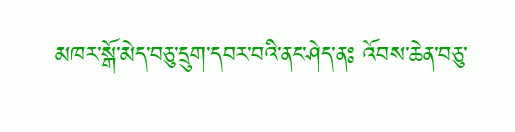མཁར་སྒོ་མེད་བཅུ་དྲུག་དབར་བའི་ནང་ཤེད་ནཿ འོབས་ཆེན་བཅུ་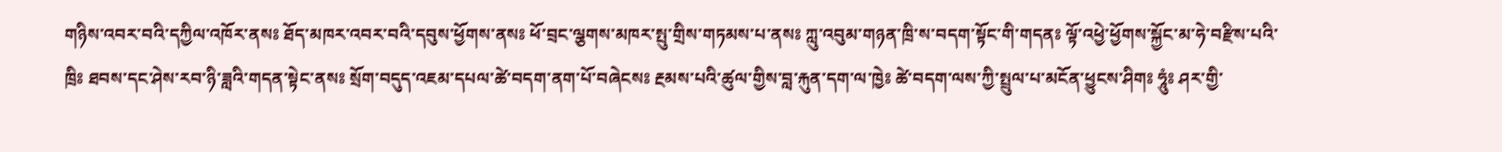གཉིས་འབར་བའི་དཀྱིལ་འཁོར་ནསཿ ཐོད་མཁར་འབར་བའི་དབུས་ཕྱོགས་ནསཿ ཕོ་བྲང་ལྕགས་མཁར་སྤུ་གྲིས་གཏམས་པ་ནསཿ ཀླུ་འབུམ་གཉན་ཁྲི་ས་བདག་སྟོང་གི་གདནཿ ལྟོ་འཕྱེ་ཕྱོགས་སྐྱོང་མ་ཧེ་བརྫིས་པའི་ཁྲིཿ ཐབས་དང་ཤེས་རབ་ཉི་ཟླའི་གདན་སྟེང་ནསཿ སྲོག་བདུད་འཇམ་དཔལ་ཚེ་བདག་ནག་པོ་བཞེངསཿ རྔམས་པའི་ཚུལ་གྱིས་བླ་རྐུན་དག་ལ་ཁྱེཿ ཚེ་བདག་ལས་ཀྱི་སྤྲུལ་པ་མངོན་ཕྱུངས་ཤིགཿ ཧཱུཾཿ ཤར་གྱི་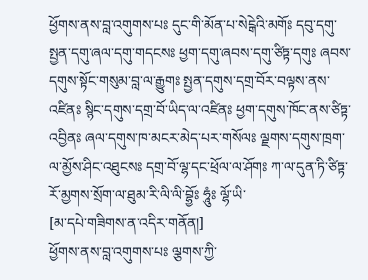ཕྱོགས་ནས་བླ་འགུགས་པཿ དུང་གི་མོན་པ་སེངྒེའི་མགོཿ དབུ་དགུ་སྤྱན་དགུ་ཞལ་དགུ་གདངསཿ ཕྱག་དགུ་ཞབས་དགུ་ཙིཏྟ་དགུཿ ཞབས་དགུས་སྟོང་གསུམ་བླ་ལ་རྒྱུགཿ སྤྱན་དགུས་དགྲ་བོར་བལྟས་ནས་འཛིནཿ སྙིང་དགུས་དགྲ་བོ་ཡིད་ལ་འཛིནཿ ཕྱག་དགུས་ཁོང་ནས་ཙིཏྟ་འབྱིནཿ ཞལ་དགུས་ཁ་མངར་མེད་པར་གསོལཿ ལྗགས་དགུས་ཁྲག་ལ་མྱོས་ཤིང་འཐུངསཿ དགྲ་བོ་ལྷ་དང་ཕྲོལ་ལ་ཤོགཿ ཀ་ལ་དུན་ཏི་ཙིཏྟ་རོ་མྱགས་སྲོག་ལ་ཐུམ་རི་ལི་ལི་བྷྱོཿ ཧཱུཾཿ ལྷོ་ཡི་
[མ་དཔེ་གཟིགས་ན་འདིར་གནོན།]
ཕྱོགས་ནས་བླ་འགུགས་པཿ ལྕགས་ཀྱི་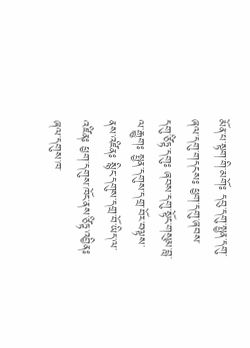མོན་པ་སྟག་གི་མགོཿ དབུ་དགུ་སྤྱན་དགུ་ཞལ་དགུ་གདངསཿ ཕྱག་དགུ་ཞབས་དགུ་ཙིཏྟ་དགུཿ ཞབས་དགུ་སྟོང་གསུམ་བླ་ལ་རྒྱུགཿ སྤྱན་དགུས་དགྲ་བོར་བལྟས་ནས་འཛིནཿ སྙིང་དགུས་དགྲ་བོ་ཡིད་ལ་འཛིནཿ ཕྱག་དགུས་ཁོང་ནས་ཙིཏྟ་འབྱིནཿ ཞལ་དགུས་ཁ་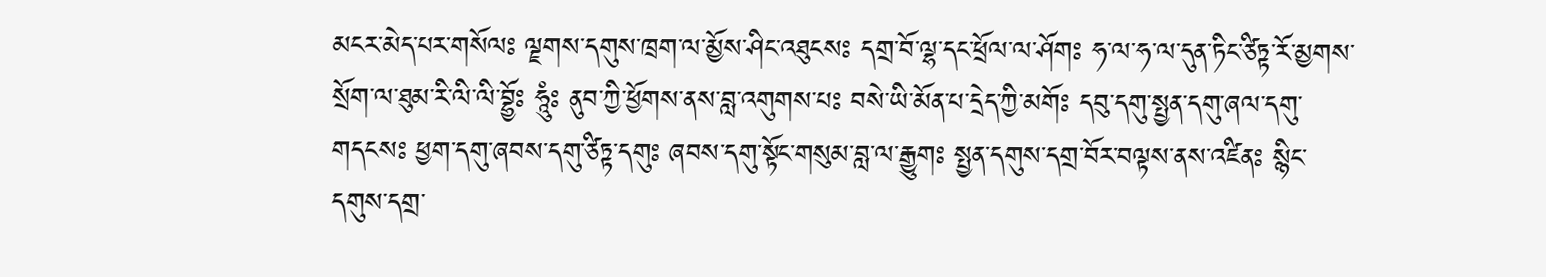མངར་མེད་པར་གསོལཿ ལྗགས་དགུས་ཁྲག་ལ་མྱོས་ཤིང་འཐུངསཿ དགྲ་བོ་ལྷ་དང་ཕྲོལ་ལ་ཤོགཿ ཧ་ལ་ཧ་ལ་དུན་ཏིང་ཙིཏྟ་རོ་མྱགས་སྲོག་ལ་ཐུམ་རི་ལི་ལི་བྷྱོཿ ཧཱུཾཿ ནུབ་ཀྱི་ཕྱོགས་ནས་བླ་འགུགས་པཿ བསེ་ཡི་མོན་པ་དྲེད་ཀྱི་མགོཿ དབུ་དགུ་སྤྱན་དགུ་ཞལ་དགུ་གདངསཿ ཕྱག་དགུ་ཞབས་དགུ་ཙིཏྟ་དགུཿ ཞབས་དགུ་སྟོང་གསུམ་བླ་ལ་རྒྱུགཿ སྤྱན་དགུས་དགྲ་བོར་བལྟས་ནས་འཛིནཿ སྙིང་དགུས་དགྲ་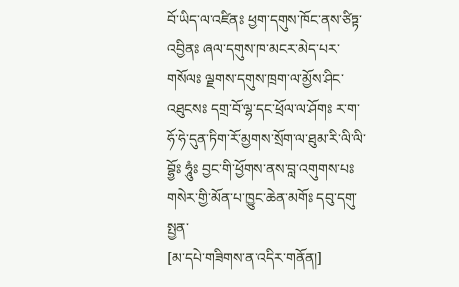བོ་ཡིད་ལ་འཛིནཿ ཕྱག་དགུས་ཁོང་ནས་ཙིཏྟ་འབྱིནཿ ཞལ་དགུས་ཁ་མངར་མེད་པར་གསོལཿ ལྗགས་དགུས་ཁྲག་ལ་མྱོས་ཤིང་འཐུངསཿ དགྲ་བོ་ལྷ་དང་ཕྲོལ་ལ་ཤོགཿ ར་ག་ཧོ་ཧེ་དུན་ཏིག་རོ་མྱགས་སྲོག་ལ་ཐུམ་རི་ལི་ལི་བྷྱོཿ ཧཱུཾཿ བྱང་གི་ཕྱོགས་ནས་བླ་འགུགས་པཿ གསེར་གྱི་མོན་པ་ཁྱུང་ཆེན་མགོཿ དབུ་དགུ་སྤྱན་
[མ་དཔེ་གཟིགས་ན་འདིར་གནོན།]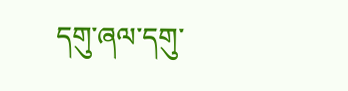དགུ་ཞལ་དགུ་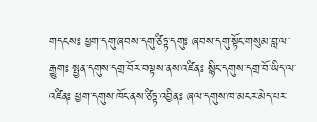གདངསཿ ཕྱག་དགུ་ཞབས་དགུ་ཙིཏྟ་དགུཿ ཞབས་དགུ་སྟོང་གསུམ་བླ་ལ་རྒྱུགཿ སྤྱན་དགུས་དགྲ་བོར་བལྟས་ནས་འཛིནཿ སྙིང་དགུས་དགྲ་བོ་ཡིད་ལ་འཛིནཿ ཕྱག་དགུས་ཁོང་ནས་ཙིཏྟ་འབྱིནཿ ཞལ་དགུས་ཁ་མངར་མེད་པར་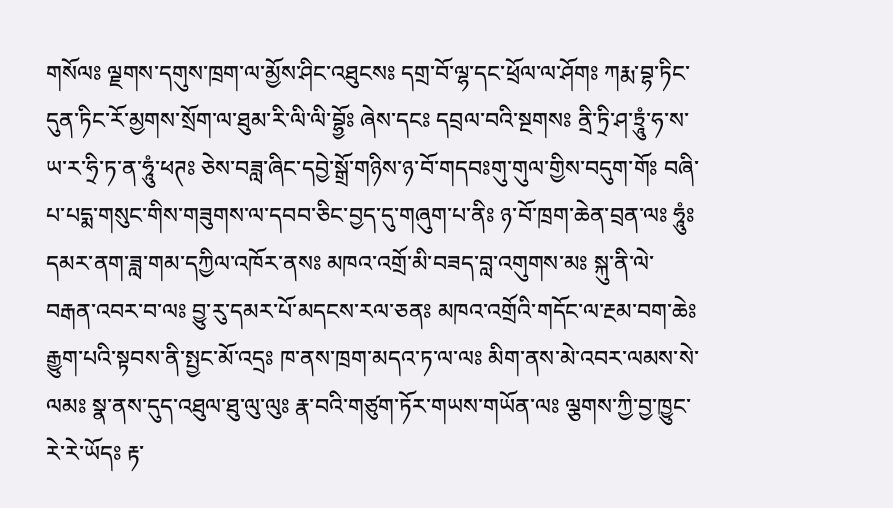གསོལཿ ལྗགས་དགུས་ཁྲག་ལ་མྱོས་ཤིང་འཐུངསཿ དགྲ་བོ་ལྷ་དང་ཕྲོལ་ལ་ཤོགཿ ཀརྨ་བྷ་ཏིང་དུན་ཏིང་རོ་མྱགས་སྲོག་ལ་ཐུམ་རི་ལི་ལི་བྷྱོཿ ཞེས་དངཿ དབྲལ་བའི་སྔགསཿ ནྲི་ཏྲི་ཤ་ཏྲཱུཾ་ཧ་ས་ཡ་ར་ཧྲི་ཏ་ན་ཧཱུཾ་ཕཊཿ ཅེས་བཟླ་ཞིང་དབྱེ་སྒྲོ་གཉིས་ཉ་བོ་གདབཿགུ་གུལ་གྱིས་བདུག་གོཿ བཞི་པ་པདྨ་གསུང་གིས་གཟུགས་ལ་དབབ་ཅིང་བྱད་དུ་གཞུག་པ་ནིཿ ཉ་བོ་ཁྲག་ཆེན་བྲན་ལཿ ཧཱུཾཿ དམར་ནག་ཟླ་གམ་དཀྱིལ་འཁོར་ནསཿ མཁའ་འགྲོ་མི་བཟད་བླ་འགུགས་མཿ སྐུ་ནི་ལེ་བརྒན་འབར་བ་ལཿ བྱུ་རུ་དམར་པོ་མདངས་རལ་ཅནཿ མཁའ་འགྲོའི་གདོང་ལ་རྔམ་བག་ཆེཿ རྒྱུག་པའི་སྟབས་ནི་སྤྱང་མོ་འདྲཿ ཁ་ནས་ཁྲག་མདའ་ཏ་ལ་ལཿ མིག་ནས་མེ་འབར་ལམས་སེ་ལམཿ སྣ་ནས་དུད་འཐུལ་ཐུ་ལུ་ལུཿ རྣ་བའི་གཙུག་ཏོར་གཡས་གཡོན་ལཿ ལྕགས་ཀྱི་བྱ་ཁྱུང་རེ་རེ་ཡོདཿ རྟ་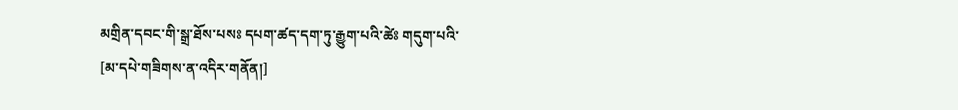མགྲིན་དབང་གི་སྒྲ་ཐོས་པསཿ དཔག་ཚད་དག་ཏུ་རྒྱུག་པའི་ཚེཿ གདུག་པའི་
[མ་དཔེ་གཟིགས་ན་འདིར་གནོན།]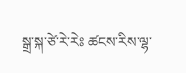སྒྲ་སྐ་ཙེ་རེ་རེཿ ཚངས་རིས་ལྷ་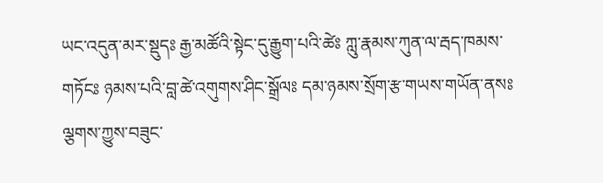ཡང་འདུན་མར་སྡུདཿ རྒྱ་མཚོའི་སྟེང་དུ་རྒྱུག་པའི་ཚེཿ ཀླུ་རྣམས་ཀུན་ལ་རྦད་ཁམས་གཏོངཿ ཉམས་པའི་བླ་ཚེ་འགུགས་ཤིང་སྒྲོལཿ དམ་ཉམས་སྲོག་རྩ་གཡས་གཡོན་ནསཿ ལྕགས་ཀྱུས་བཟུང་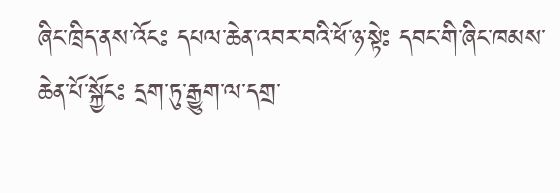ཞིང་ཁྲིད་ནས་འོངཿ དཔལ་ཆེན་འབར་བའི་ཕོ་ཉ་སྟེཿ དབང་གི་ཞིང་ཁམས་ཆེན་པོ་སྐྱོངཿ དྲག་ཏུ་རྒྱུག་ལ་དགྲ་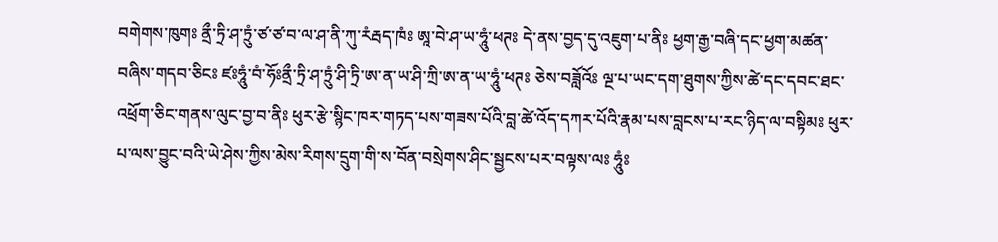བགེགས་ཁུགཿ ནྲྀ་ཏྲི་ཤ་ཏྲུཾ་ཙ་ཙ་བ་ལ་ཤ་ནི་ཀུ་རཾརྦད་ཁཾཿ ཨཱ་བེ་ཤ་ཡ་ཧཱུཾ་ཕཊཿ དེ་ནས་བྱད་དུ་འཇུག་པ་ནིཿ ཕྱག་རྒྱ་བཞི་དང་ཕྱག་མཚན་བཞིས་གདབ་ཅིངཿ ཛཿཧཱུཾ་བཾ་ཧོཿནྲྀ་ཏྲི་ཤ་ཏྲུཾ་ཤི་ཏྲི་ཨ་ན་ཡ་ཤི་ཀྲི་ཨ་ན་ཡ་ཧཱུཾ་ཕཊཿ ཅེས་བཟློའོཿ ལྔ་པ་ཡང་དག་ཐུགས་ཀྱིས་ཚེ་དང་དབང་ཐང་འཕྲོག་ཅིང་གནས་ལུང་བྱ་བ་ནིཿ ཕུར་རྩེ་སྙིང་ཁར་གཏད་པས་གཟས་པོའི་བླ་ཚེ་འོད་དཀར་པོའི་རྣམ་པས་བླངས་པ་རང་ཉིད་ལ་བསྟིམཿ ཕུར་པ་ལས་བྱུང་བའི་ཡེ་ཤེས་ཀྱིས་མེས་རིགས་དྲུག་གི་ས་བོན་བསྲེགས་ཤིང་སྦྱངས་པར་བལྟས་ལཿ ཧཱུཾཿ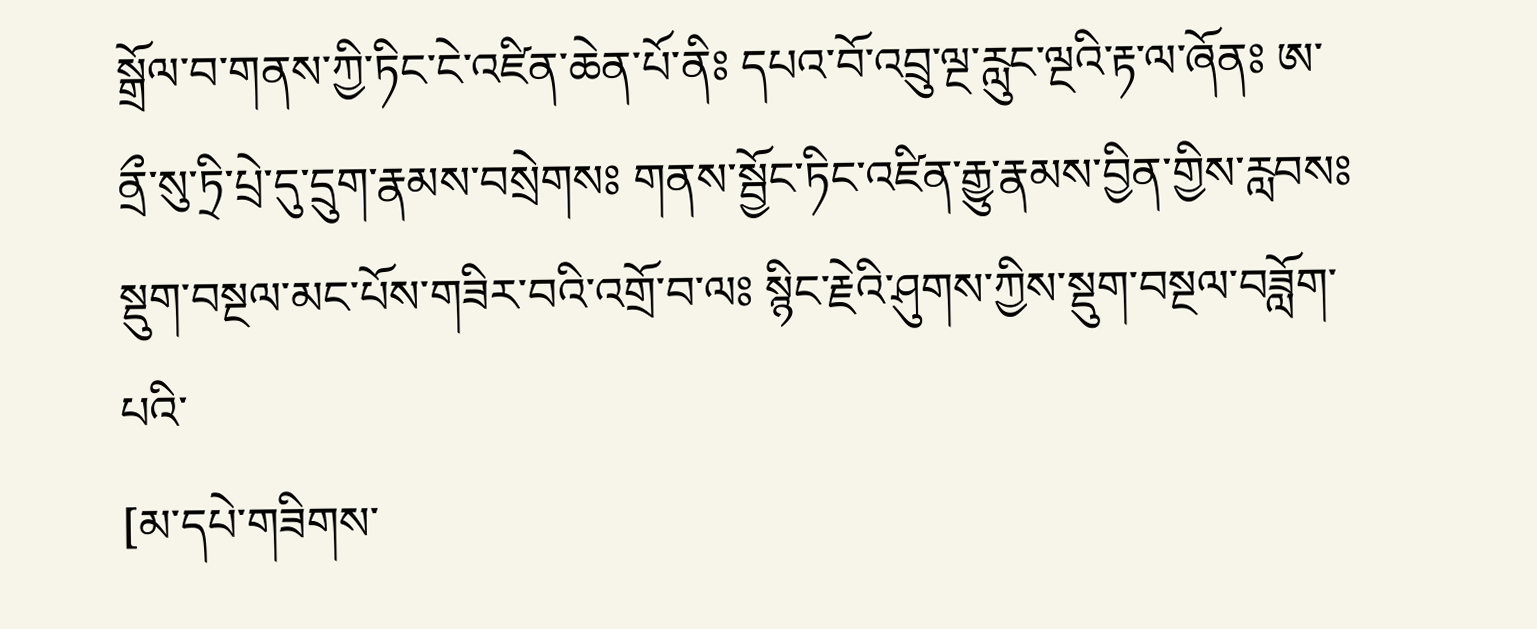སྒྲོལ་བ་གནས་ཀྱི་ཏིང་ངེ་འཛིན་ཆེན་པོ་ནིཿ དཔའ་བོ་འབྲུ་ལྔ་རླུང་ལྔའི་རྟ་ལ་ཞོནཿ ཨ་ནྲྀ་སུ་ཏྲི་པྲེ་དུ་དྲུག་རྣམས་བསྲེགསཿ གནས་སྦྱོང་ཏིང་འཛིན་རྒྱུ་རྣམས་བྱིན་གྱིས་རླབསཿ སྡུག་བསྔལ་མང་པོས་གཟིར་བའི་འགྲོ་བ་ལཿ སྙིང་རྗེའི་ཤུགས་ཀྱིས་སྡུག་བསྔལ་བཟློག་པའི་
[མ་དཔེ་གཟིགས་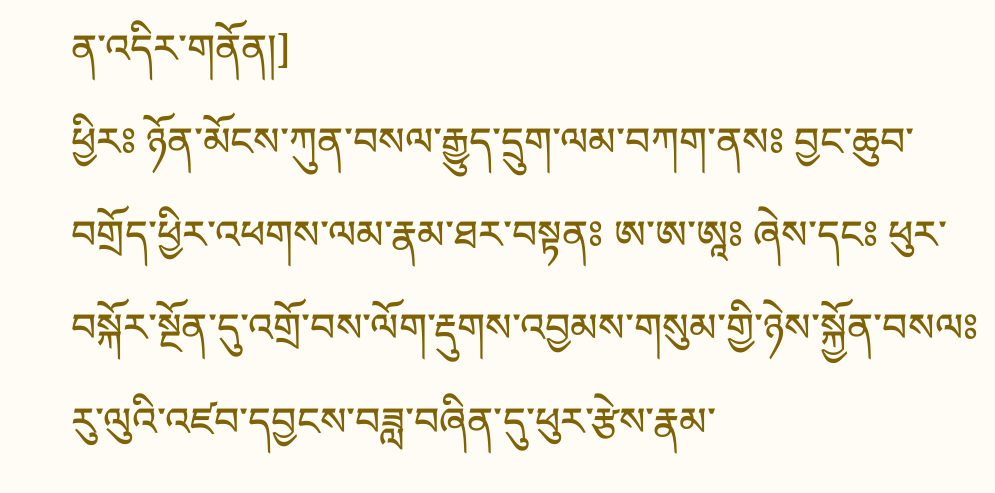ན་འདིར་གནོན།]
ཕྱིརཿ ཉོན་མོངས་ཀུན་བསལ་རྒྱུད་དྲུག་ལམ་བཀག་ནསཿ བྱང་ཆུབ་བགྲོད་ཕྱིར་འཕགས་ལམ་རྣམ་ཐར་བསྟནཿ ཨ་ཨ་ཨཱཿ ཞེས་དངཿ ཕུར་བསྐོར་སྔོན་དུ་འགྲོ་བས་ལོག་རྡུགས་འབྱམས་གསུམ་གྱི་ཉེས་སྐྱོན་བསལཿ རུ་ལུའི་འཛབ་དབྱངས་བཟླ་བཞིན་དུ་ཕུར་རྩེས་རྣམ་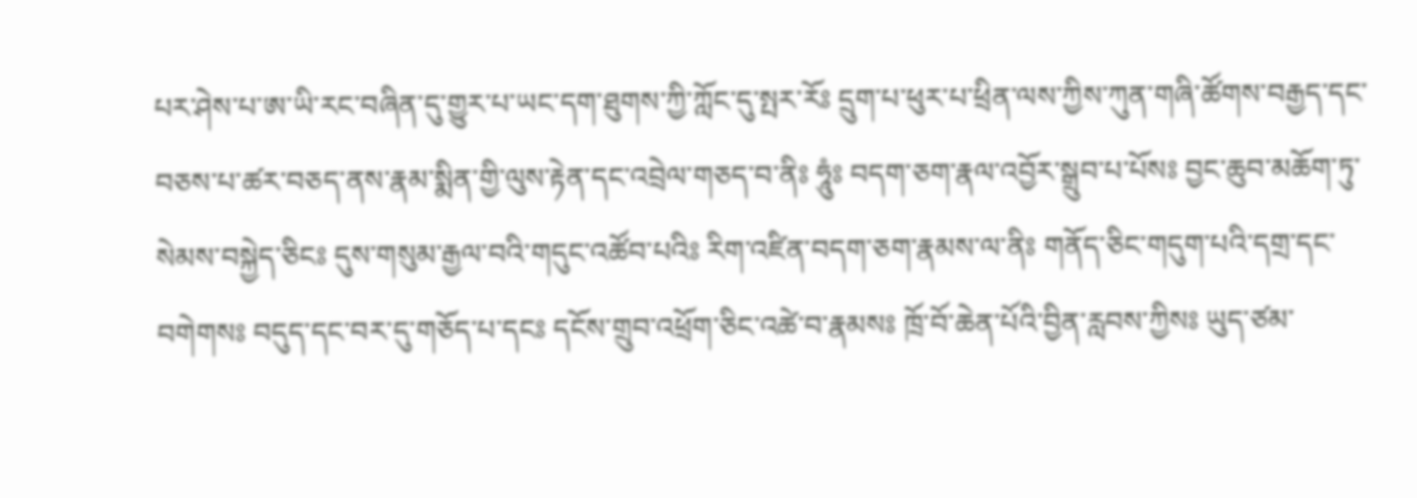པར་ཤེས་པ་ཨ་ཡི་རང་བཞིན་དུ་གྱུར་པ་ཡང་དག་ཐུགས་ཀྱི་ཀློང་དུ་སྤར་རོཿ དྲུག་པ་ཕུར་པ་ཕྲིན་ལས་ཀྱིས་ཀུན་གཞི་ཚོགས་བརྒྱད་དང་བཅས་པ་ཚར་བཅད་ནས་རྣམ་སྨིན་གྱི་ལུས་རྟེན་དང་འབྲེལ་གཅད་བ་ནིཿ ཧཱུཾཿ བདག་ཅག་རྣལ་འབྱོར་སྒྲུབ་པ་པོསཿ བྱང་ཆུབ་མཆོག་ཏུ་སེམས་བསྐྱེད་ཅིངཿ དུས་གསུམ་རྒྱལ་བའི་གདུང་འཚོབ་པའིཿ རིག་འཛིན་བདག་ཅག་རྣམས་ལ་ནིཿ གནོད་ཅིང་གདུག་པའི་དགྲ་དང་བགེགསཿ བདུད་དང་བར་དུ་གཅོད་པ་དངཿ དངོས་གྲུབ་འཕྲོག་ཅིང་འཚེ་བ་རྣམསཿ ཁྲོ་བོ་ཆེན་པོའི་བྱིན་རླབས་ཀྱིསཿ ཡུད་ཙམ་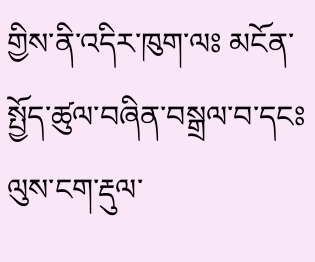གྱིས་ནི་འདིར་ཁུག་ལཿ མངོན་སྤྱོད་ཚུལ་བཞིན་བསྒྲལ་བ་དངཿ ལུས་ངག་རྡུལ་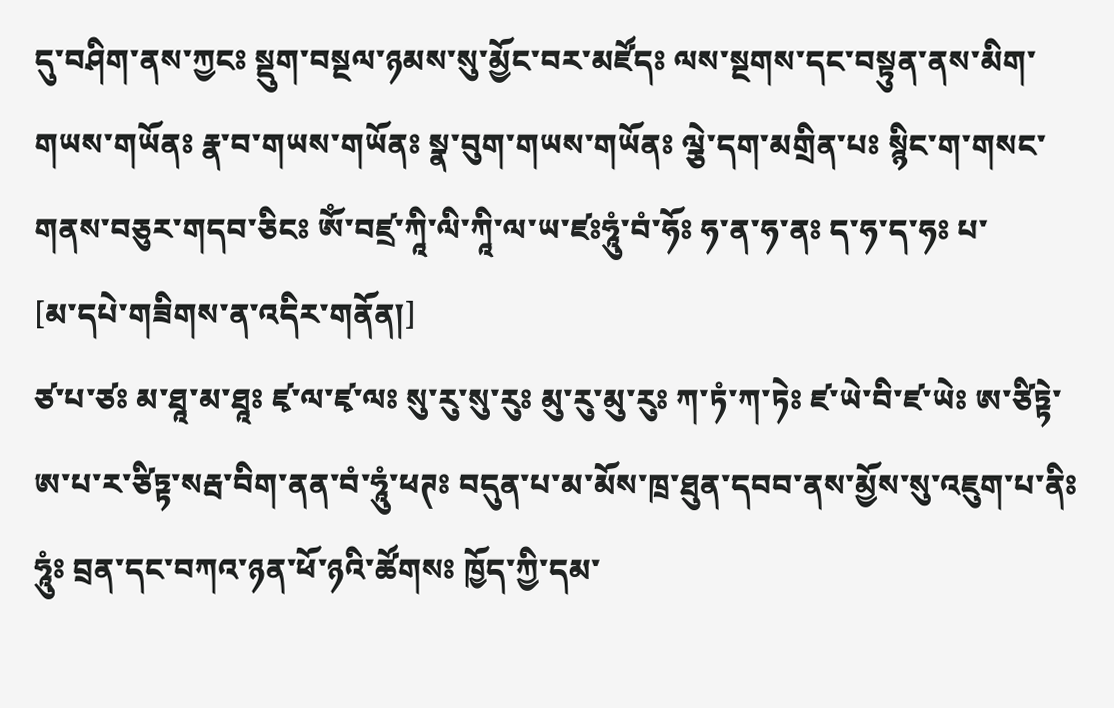དུ་བཤིག་ནས་ཀྱངཿ སྡུག་བསྔལ་ཉམས་སུ་མྱོང་བར་མཛོདཿ ལས་སྔགས་དང་བསྟུན་ནས་མིག་གཡས་གཡོནཿ རྣ་བ་གཡས་གཡོནཿ སྣ་བུག་གཡས་གཡོནཿ ལྕེ་དག་མགྲིན་པཿ སྙིང་ག་གསང་གནས་བཅུར་གདབ་ཅིངཿ ཨོཾ་བཛྲ་ཀཱི་ལི་ཀཱི་ལ་ཡ་ཛཿཧཱུཾ་བཾ་ཧོཿ ཧ་ན་ཧ་ནཿ ད་ཧ་ད་ཧཿ པ་
[མ་དཔེ་གཟིགས་ན་འདིར་གནོན།]
ཙ་པ་ཙཿ མ་ཐཱ་མ་ཐཱཿ ཛྭ་ལ་ཛྭ་ལཿ སུ་རུ་སུ་རུཿ མུ་རུ་མུ་རུཿ ཀ་ཏཾ་ཀ་ཏེཿ ཛ་ཡེ་བི་ཛ་ཡེཿ ཨ་ཙིཏྟེ་ཨ་པ་ར་ཙིཏྟ་སརྦ་བིག་ནན་བཾ་ཧཱུཾ་ཕཊཿ བདུན་པ་མ་མོས་ཁྲ་ཐུན་དབབ་ནས་མྱོས་སུ་འཇུག་པ་ནིཿ ཧཱུཾཿ བྲན་དང་བཀའ་ཉན་ཕོ་ཉའི་ཚོགསཿ ཁྱོད་ཀྱི་དམ་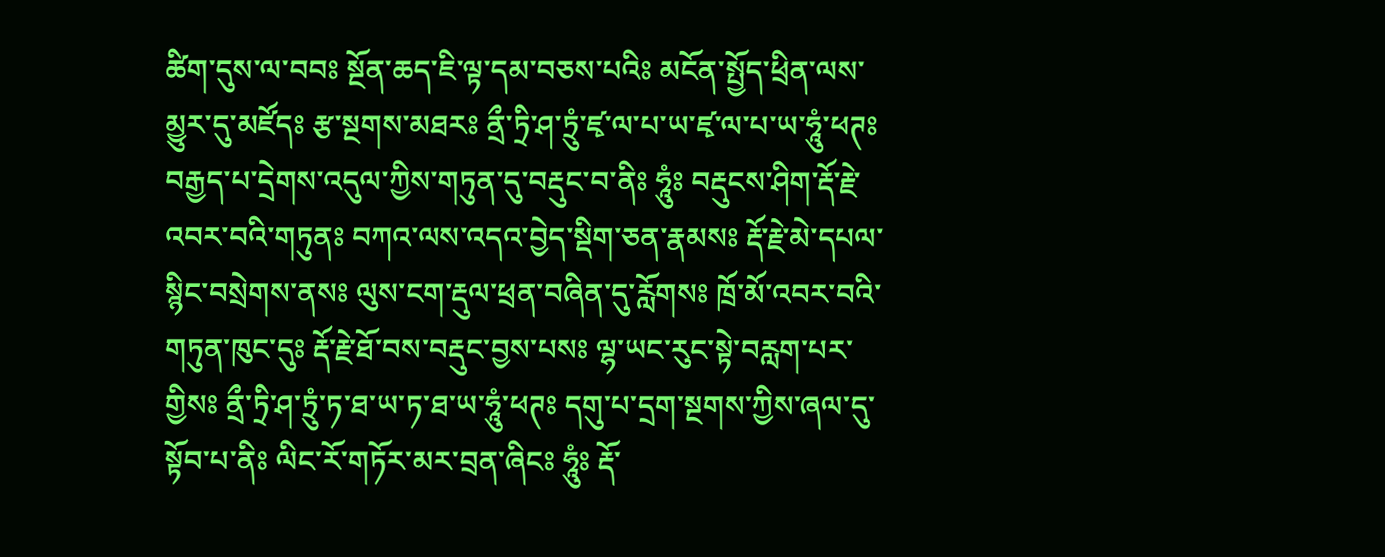ཚིག་དུས་ལ་བབཿ སྔོན་ཆད་ཇི་ལྟ་དམ་བཅས་པའིཿ མངོན་སྤྱོད་ཕྲིན་ལས་མྱུར་དུ་མཛོདཿ རྩ་སྔགས་མཐརཿ ནྲྀ་ཏྲི་ཤ་ཏྲུཾ་ཛྭ་ལ་པ་ཡ་ཛྭ་ལ་པ་ཡ་ཧཱུཾ་ཕཊཿ བརྒྱད་པ་དྲེགས་འདུལ་ཀྱིས་གཏུན་དུ་བརྡུང་བ་ནིཿ ཧཱུཾཿ བརྡུངས་ཤིག་རྡོ་རྗེ་འབར་བའི་གཏུནཿ བཀའ་ལས་འདའ་བྱེད་སྡིག་ཅན་རྣམསཿ རྡོ་རྗེ་མེ་དཔལ་སྙིང་བསྲེགས་ནསཿ ལུས་ངག་རྡུལ་ཕྲན་བཞིན་དུ་རློགསཿ ཁྲོ་མོ་འབར་བའི་གཏུན་ཁུང་དུཿ རྡོ་རྗེ་ཐོ་བས་བརྡུང་བྱས་པསཿ ལྷ་ཡང་རུང་སྟེ་བརླག་པར་གྱིསཿ ནྲྀ་ཏྲི་ཤ་ཏྲུཾ་ཏ་ཐ་ཡ་ཏ་ཐ་ཡ་ཧཱུཾ་ཕཊཿ དགུ་པ་དྲག་སྔགས་ཀྱིས་ཞལ་དུ་སྟོབ་པ་ནིཿ ལིང་རོ་གཏོར་མར་བྲན་ཞིངཿ ཧཱུཾཿ རྡོ་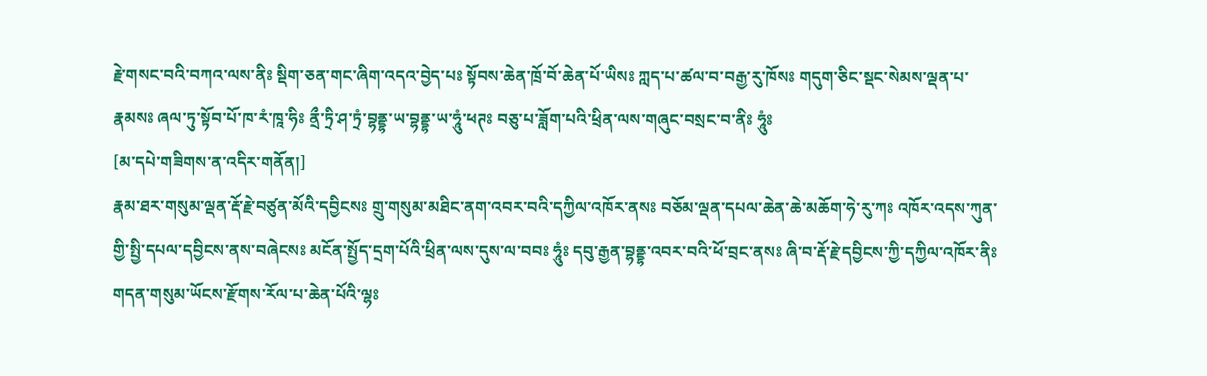རྗེ་གསང་བའི་བཀའ་ལས་ནིཿ སྡིག་ཅན་གང་ཞིག་འདའ་བྱེད་པཿ སྟོབས་ཆེན་ཁྲོ་བོ་ཆེན་པོ་ཡིསཿ ཀླད་པ་ཚལ་བ་བརྒྱ་རུ་ཁོསཿ གདུག་ཅིང་སྡང་སེམས་ལྡན་པ་རྣམསཿ ཞལ་ཏུ་སྟོབ་པོ་ཁ་རཾ་ཁཱ་ཧིཿ ནྲྀ་ཏྲི་ཤ་ཏྲཾ་བྷནྡྷ་ཡ་བྷནྡྷ་ཡ་ཧཱུཾ་ཕཊཿ བཅུ་པ་ཟློག་པའི་ཕྲིན་ལས་གཞུང་བསྲང་བ་ནིཿ ཧཱུཾཿ
[མ་དཔེ་གཟིགས་ན་འདིར་གནོན།]
རྣམ་ཐར་གསུམ་ལྡན་རྡོ་རྗེ་བཙུན་མོའི་དབྱིངསཿ གྲུ་གསུམ་མཐིང་ནག་འབར་བའི་དཀྱིལ་འཁོར་ནསཿ བཅོམ་ལྡན་དཔལ་ཆེན་ཆེ་མཆོག་ཧེ་རུ་ཀཿ འཁོར་འདས་ཀུན་གྱི་སྤྱི་དཔལ་དབྱིངས་ནས་བཞེངསཿ མངོན་སྤྱོད་དྲག་པོའི་ཕྲིན་ལས་དུས་ལ་བབཿ ཧཱུཾཿ དབུ་རྒྱན་བྷནྡྷ་འབར་བའི་ཕོ་བྲང་ནསཿ ཞི་བ་རྡོ་རྗེ་དབྱིངས་ཀྱི་དཀྱིལ་འཁོར་ནིཿ གདན་གསུམ་ཡོངས་རྫོགས་རོལ་པ་ཆེན་པོའི་ལྷཿ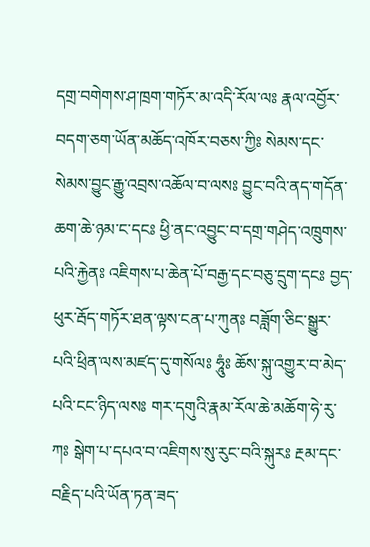དགྲ་བགེགས་ཤ་ཁྲག་གཏོར་མ་འདི་རོལ་ལཿ རྣལ་འབྱོར་བདག་ཅག་ཡོན་མཆོད་འཁོར་བཅས་ཀྱིཿ སེམས་དང་སེམས་བྱུང་རྒྱུ་འབྲས་འཆོལ་བ་ལསཿ བྱུང་བའི་ནད་གདོན་ཆག་ཆེ་ཉམ་ང་དངཿ ཕྱི་ནང་འབྱུང་བ་དགྲ་གཤེད་འཁྲུགས་པའི་རྐྱེནཿ འཇིགས་པ་ཆེན་པོ་བརྒྱ་དང་བཅུ་དྲུག་དངཿ བྱད་ཕུར་རྦོད་གཏོར་ཐན་ལྟས་ངན་པ་ཀུནཿ བཟློག་ཅིང་སྒྱུར་པའི་ཕྲིན་ལས་མཛད་དུ་གསོལཿ ཧཱུཾཿ ཆོས་སྐུ་འགྱུར་བ་མེད་པའི་ངང་ཉིད་ལསཿ གར་དགུའི་རྣམ་རོལ་ཆེ་མཆོག་ཧེ་རུ་ཀཿ སྒེག་པ་དཔའ་བ་འཇིགས་སུ་རུང་བའི་སྐུརཿ རྔམ་དང་བརྗིད་པའི་ཡོན་ཏན་ཟད་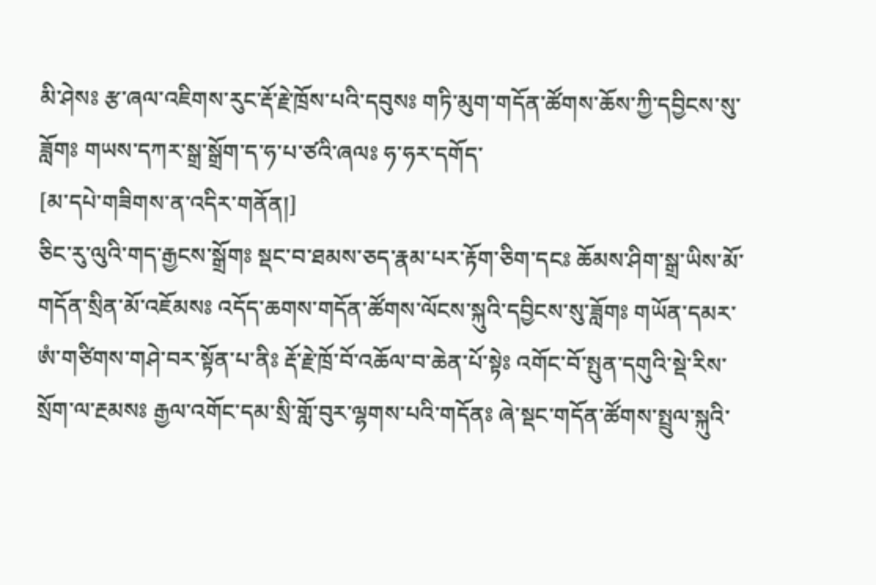མི་ཤེསཿ རྩ་ཞལ་འཇིགས་རུང་རྡོ་རྗེ་ཁྲོས་པའི་དབུསཿ གཏི་མུག་གདོན་ཚོགས་ཆོས་ཀྱི་དབྱིངས་སུ་ཟློགཿ གཡས་དཀར་སྒྲ་སྒྲོག་ད་ཧ་པ་ཙའི་ཞལཿ ཧ་ཧར་དགོད་
[མ་དཔེ་གཟིགས་ན་འདིར་གནོན།]
ཅིང་རུ་ལུའི་གད་རྒྱངས་སྒྲོགཿ སྡང་བ་ཐམས་ཅད་རྣམ་པར་རྟོག་ཅིག་དངཿ ཆོམས་ཤིག་སྒྲ་ཡིས་མོ་གདོན་སྲིན་མོ་འཇོམསཿ འདོད་ཆགས་གདོན་ཚོགས་ལོངས་སྐུའི་དབྱིངས་སུ་ཟློགཿ གཡོན་དམར་ཨཾ་གཙིགས་གཤེ་བར་སྟོན་པ་ནིཿ རྡོ་རྗེ་ཁྲོ་བོ་འཆོལ་བ་ཆེན་པོ་སྟེཿ འགོང་བོ་སྤུན་དགུའི་སྡེ་རིས་སྲོག་ལ་རྔམསཿ རྒྱལ་འགོང་དམ་སྲི་གློ་བུར་ལྷགས་པའི་གདོནཿ ཞེ་སྡང་གདོན་ཚོགས་སྤྲུལ་སྐུའི་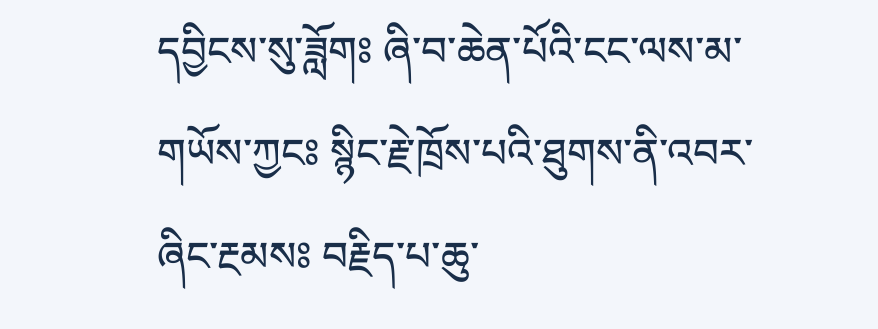དབྱིངས་སུ་ཟློགཿ ཞི་བ་ཆེན་པོའི་ངང་ལས་མ་གཡོས་ཀྱངཿ སྙིང་རྗེ་ཁྲོས་པའི་ཐུགས་ནི་འབར་ཞིང་རྔམསཿ བརྗིད་པ་ཆུ་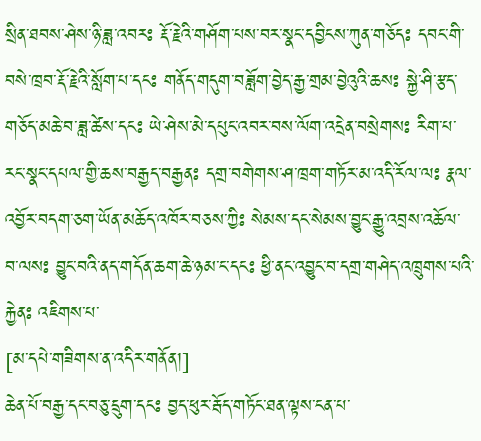སྲིན་ཐབས་ཤེས་ཉི་ཟླ་འབརཿ རྡོ་རྗེའི་གཤོག་པས་བར་སྣང་དབྱིངས་ཀུན་གཅོདཿ དབང་གི་བསེ་ཁྲབ་རྡོ་རྗེའི་སློག་པ་དངཿ གནོད་གདུག་བཟློག་བྱེད་རྒྱ་གྲམ་བྱེའུའི་ཆསཿ སྐྱེ་ཤི་རྩད་གཅོད་མཆེ་བ་ཟླ་ཚེས་དངཿ ཡེ་ཤེས་མེ་དཔུང་འབར་བས་ལོག་འདྲེན་བསྲེགསཿ རིག་པ་རང་སྣང་དཔལ་གྱི་ཆས་བརྒྱད་བརྒྱནཿ དགྲ་བགེགས་ཤ་ཁྲག་གཏོར་མ་འདི་རོལ་ལཿ རྣལ་འབྱོར་བདག་ཅག་ཡོན་མཆོད་འཁོར་བཅས་ཀྱིཿ སེམས་དང་སེམས་བྱུང་རྒྱུ་འབྲས་འཆོལ་བ་ལསཿ བྱུང་བའི་ནད་གདོན་ཆག་ཆེ་ཉམ་ང་དངཿ ཕྱི་ནང་འབྱུང་བ་དགྲ་གཤེད་འཁྲུགས་པའི་རྐྱེནཿ འཇིགས་པ་
[མ་དཔེ་གཟིགས་ན་འདིར་གནོན།]
ཆེན་པོ་བརྒྱ་དང་བཅུ་དྲུག་དངཿ བྱད་ཕུར་རྦོད་གཏོང་ཐན་ལྟས་ངན་པ་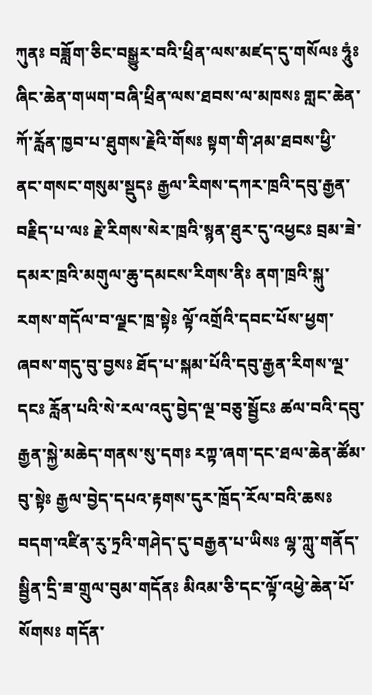ཀུནཿ བཟློག་ཅིང་བསྒྱུར་བའི་ཕྲིན་ལས་མཛད་དུ་གསོལཿ ཧཱུཾཿ ཞིང་ཆེན་གཡག་བཞི་ཕྲིན་ལས་ཐབས་ལ་མཁསཿ གླང་ཆེན་ཀོ་རློན་ཁྱབ་པ་ཐུགས་རྗེའི་གོསཿ སྟག་གི་ཤམ་ཐབས་ཕྱི་ནང་གསང་གསུམ་སྡུདཿ རྒྱལ་རིགས་དཀར་ཁྲའི་དབུ་རྒྱན་བརྗིད་པ་ལཿ རྗེ་རིགས་སེར་ཁྲའི་སྙན་ཐུར་དུ་འཕྱངཿ བྲམ་ཟེ་དམར་ཁྲའི་མགུལ་ཆུ་དམངས་རིགས་ནིཿ ནག་ཁྲའི་སྐུ་རགས་གདོལ་བ་ལྗང་ཁྲ་སྟེཿ ལྟོ་འགྲོའི་དབང་པོས་ཕྱག་ཞབས་གདུ་བུ་བྱསཿ ཐོད་པ་སྐམ་པོའི་དབུ་རྒྱན་རིགས་ལྔ་དངཿ རློན་པའི་སེ་རལ་འདུ་བྱེད་ལྔ་བཅུ་སྦྱོངཿ ཚལ་བའི་དབུ་རྒྱན་སྐྱེ་མཆེད་གནས་སུ་དགཿ རཀྟ་ཞག་དང་ཐལ་ཆེན་ཚོམ་བུ་སྟེཿ རྒྱལ་བྱེད་དཔའ་རྟགས་དུར་ཁྲོད་རོལ་བའི་ཆསཿ བདག་འཛིན་རུ་ཏྲའི་གཤེད་དུ་བརྒྱན་པ་ཡིསཿ ལྷ་ཀླུ་གནོད་སྦྱིན་དྲི་ཟ་གྲུལ་བུམ་གདོནཿ མིའམ་ཅི་དང་ལྟོ་འཕྱེ་ཆེན་པོ་སོགསཿ གདོན་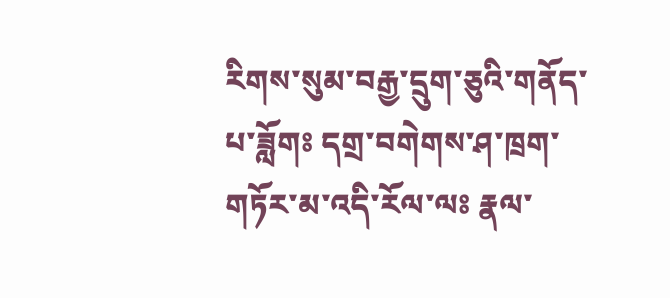རིགས་སུམ་བརྒྱ་དྲུག་ཅུའི་གནོད་པ་ཟློགཿ དགྲ་བགེགས་ཤ་ཁྲག་གཏོར་མ་འདི་རོལ་ལཿ རྣལ་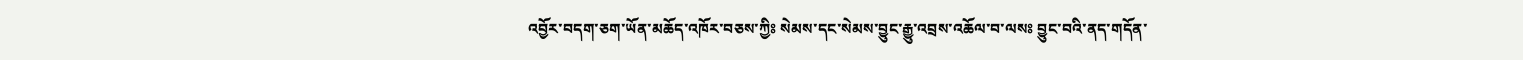འབྱོར་བདག་ཅག་ཡོན་མཆོད་འཁོར་བཅས་ཀྱིཿ སེམས་དང་སེམས་བྱུང་རྒྱུ་འབྲས་འཆོལ་བ་ལསཿ བྱུང་བའི་ནད་གདོན་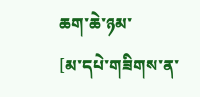ཆག་ཆེ་ཉམ་
[མ་དཔེ་གཟིགས་ན་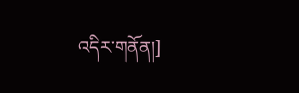འདིར་གནོན།]